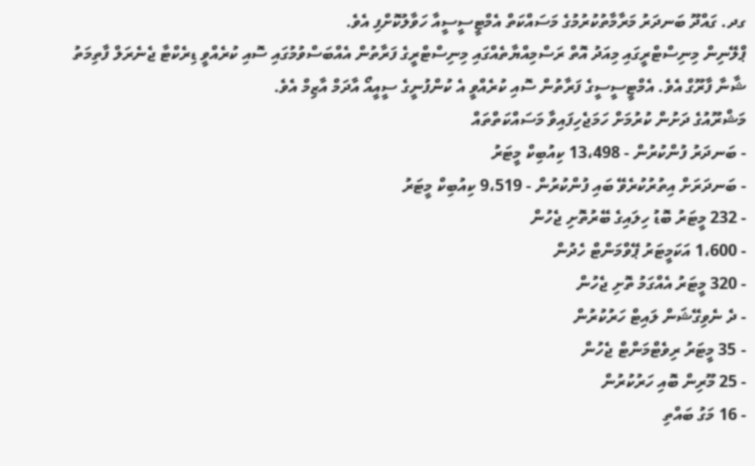ގދ. ގައްދޫ ބަނދަރު މަރާމާތުކުރުމުގެ މަސައްކަތް އެމްޓީސީސީއާ ހަވާލުކޮށްފި އެވެ.
ޕްލޭނިން މިނިސްޓްރީގައި މިއަދު އޮތް ރަސްމިއްޔާތެއްގައި މިނިސްޓްރީގެ ފަރާތުން އެއްބަސްވުމުގައި ސޮއި ކުރެއްވީ ޑިރެކްޓާ ޖެނެރަލް ފާތިމަތު ޝާނާ ފާރޫގް އެވެ. އެމްޓީސީސީގެ ފަރާތުން ސޮއި ކުރެއްވީ އެ ކުންފުނީގެ ސީއީއޯ އާދަމް އާޒިމް އެވެ.
މަޝްރޫއުގެ ދަށުން ކުރުމަށް ހަމަޖެހިފައިވާ މަސައްކަތްތައް
- ބަނދަރު ފުންކުރުން - 13،498 ކިއުބިކް މީޓަރު
- ބަނދަރަށް އިތުރުކުރެވޭ ބައި ފުންކުރުން - 9،519 ކިއުބިކް މީޓަރު
- 232 މީޓަރު ބޮޑު ހިލައިގެ ބޭރުތޮށި ޖެހުން
- 1،600 އަކަމީޓަރު ޕޭވްމަންޓް ހެދުން
- 320 މީޓަރު އެއްގަމު ތޮށި ޖެހުން
- ދެ ނެވިގޭޝަން ލައިޓް ހަރުކުރުން
- 35 މީޓަރު ރިވެޓްމަންޓް ޖެހުން
- 25 މޫރިން ބޮއި ހަރުކުރުން
- 16 މަގު ބައްތި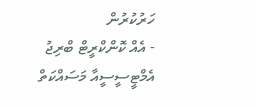ހަރުކުރުން
- އެއް ކޮންކްރީޓް ބްރިޖު
އެމްޓީސީސީއާ މަސައްކަތް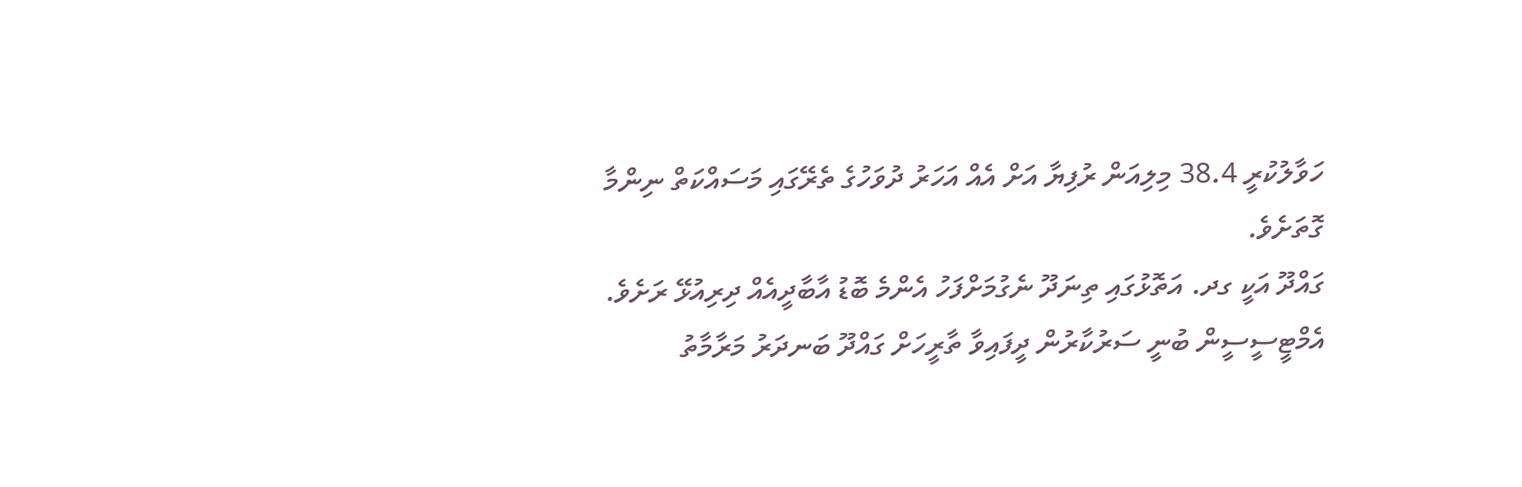ހަވާލުކުރީ 38.4 މިލިއަން ރުފިޔާ އަށް އެއް އަހަރު ދުވަހުގެ ތެރޭގައި މަސައްކަތް ނިންމާ ގޮތަށެވެ.
ގައްދޫ އަކީ ގދ. އަތޮޅުގައި ތިނަދޫ ނެގުމަށްފަހު އެންމެ ބޮޑު އާބާދީއެއް ދިރިއުޅޭ ރަށެވެ.
އެމްޓީސީސީން ބުނީ ސަރުކާރުން ދީފައިވާ ތާރީހަށް ގައްދޫ ބަނދަރު މަރާމާތު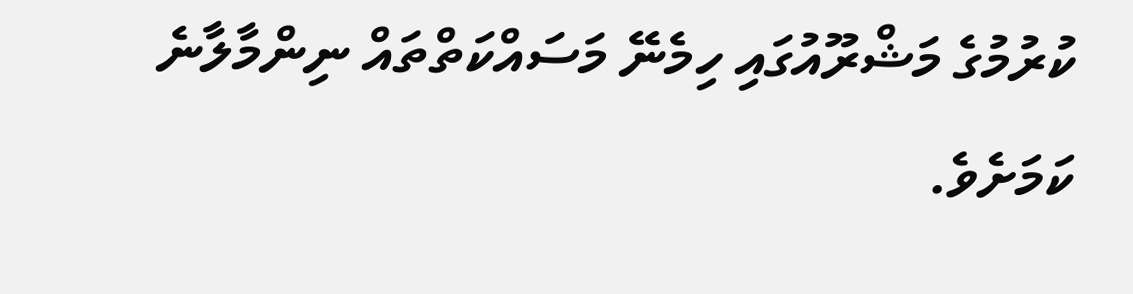ކުރުމުގެ މަޝްރޫއުގައި ހިމެނޭ މަސައްކަތްތައް ނިންމާލާނެ ކަމަށެވެ.